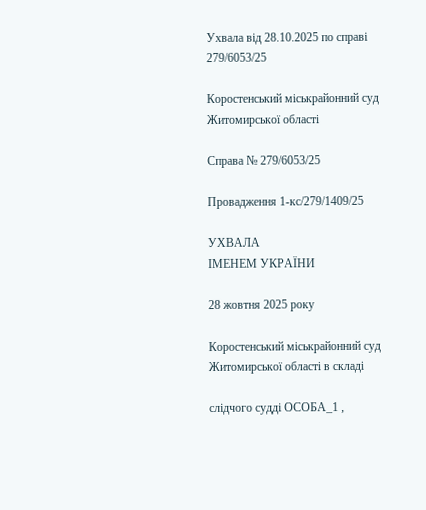Ухвала від 28.10.2025 по справі 279/6053/25

Коростенський міськрайонний суд Житомирської області

Справа № 279/6053/25

Провадження 1-кс/279/1409/25

УХВАЛА
ІМЕНЕМ УКРАЇНИ

28 жовтня 2025 року

Коростенський міськрайонний суд Житомирської області в складі

слідчого судді ОСОБА_1 ,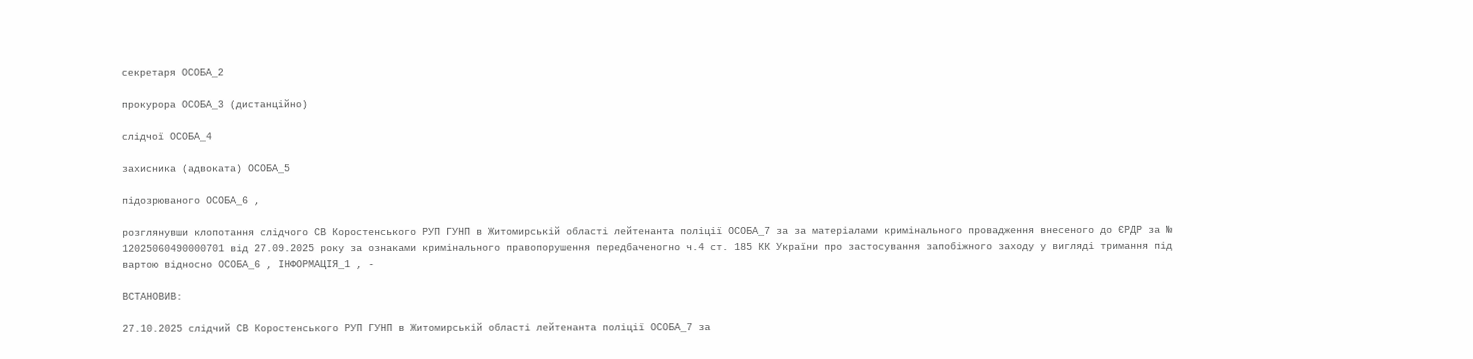секретаря ОСОБА_2

прокурора ОСОБА_3 (дистанційно)

слідчої ОСОБА_4

захисника (адвоката) ОСОБА_5

підозрюваного ОСОБА_6 ,

розглянувши клопотання слідчого СВ Коростенського РУП ГУНП в Житомирській області лейтенанта поліції ОСОБА_7 за за матеріалами кримінального провадження внесеного до ЄРДР за № 12025060490000701 від 27.09.2025 року за ознаками кримінального правопорушення передбаченогно ч.4 ст. 185 КК України про застосування запобіжного заходу у вигляді тримання під вартою відносно ОСОБА_6 , ІНФОРМАЦІЯ_1 , -

ВСТАНОВИВ:

27.10.2025 слідчий СВ Коростенського РУП ГУНП в Житомирській області лейтенанта поліції ОСОБА_7 за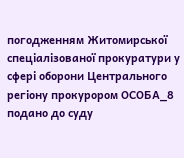погодженням Житомирської спеціалізованої прокуратури у сфері оборони Центрального регіону прокурором ОСОБА_8 подано до суду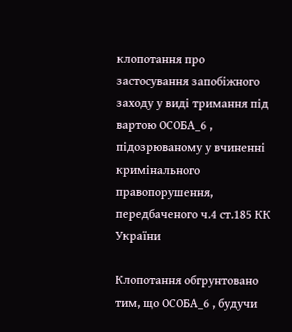клопотання про застосування запобіжного заходу у виді тримання під вартою ОСОБА_6 , підозрюваному у вчиненні кримінального правопорушення, передбаченого ч.4 ст.185 КК України

Клопотання обгрунтовано тим, що ОСОБА_6 , будучи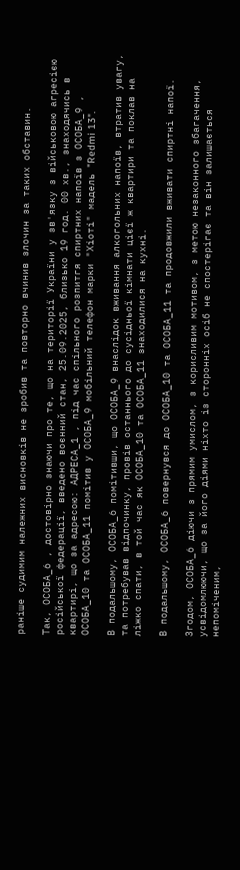раніше судимим належних висновків не зробив та повторно вчинив злочин за таких обставин.

Так, ОСОБА_6 , достовірно знаючи про те, що на території України у зв'язку з військовою агресією російської федерації, введено воєнний стан, 25.09.2025, близько 19 год. 00 хв., знаходячись в квартирі, що за адресою: АДРЕСА_1 , під час спільного розпитгя спиртних напоїв з ОСОБА_9 , ОСОБА_10 та ОСОБА_11 помітив у ОСОБА_9 мобільний телефон марки "Хіоті" мадель "Redmi 13".

В подальшому, ОСОБА_6 помітивши, що ОСОБА_9 внаслідок вживання алкогольних напоїв, втратив увагу, та потребував відпочинку, провів останнього до сусідньої кімнати цієї ж квартири та поклав на ліжко спати, в той час як ОСОБА_10 та ОСОБА_11 знаходилися на кухні.

В подальшому, ОСОБА_6 повернувся до ОСОБА_10 та ОСОБА_11 та продовжили вживати спиртні напої.

Згодом, ОСОБА_6 діючи з прямим умислом, з корисливим мотивом, з метою незаконного збагачення, усвідомлюючи, що за його діями ніхто із сторонніх осіб не спостерігає та він залишається непоміченим,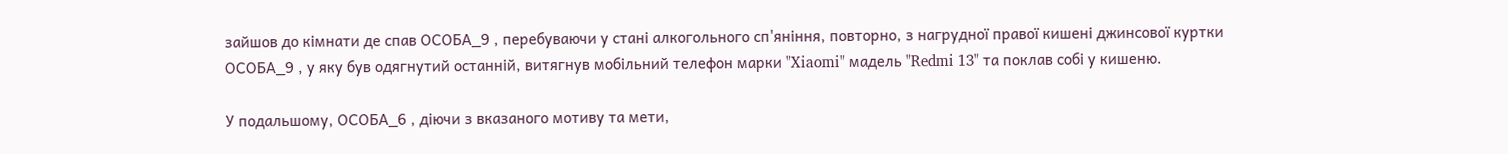зайшов до кімнати де спав ОСОБА_9 , перебуваючи у стані алкогольного сп'яніння, повторно, з нагрудної правої кишені джинсової куртки ОСОБА_9 , у яку був одягнутий останній, витягнув мобільний телефон марки "Xiaomi" мадель "Redmi 13" та поклав собі у кишеню.

У подальшому, ОСОБА_6 , діючи з вказаного мотиву та мети,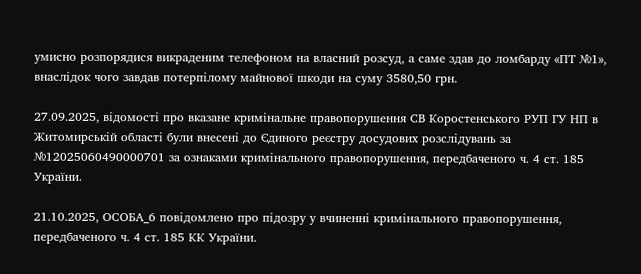умисно розпорядися викраденим телефоном на власний розсуд, а саме здав до ломбарду «ПТ №1», внаслідок чого завдав потерпілому майнової шкоди на суму 3580,50 грн.

27.09.2025, відомості про вказане кримінальне правопорушення СВ Коростенського РУП ГУ НП в Житомирській області були внесені до Єдиного реєстру досудових розслідувань за №12025060490000701 за ознаками кримінального правопорушення, передбаченого ч. 4 ст. 185 України.

21.10.2025, ОСОБА_6 повідомлено про підозру у вчиненні кримінального правопорушення, передбаченого ч. 4 ст. 185 КК України.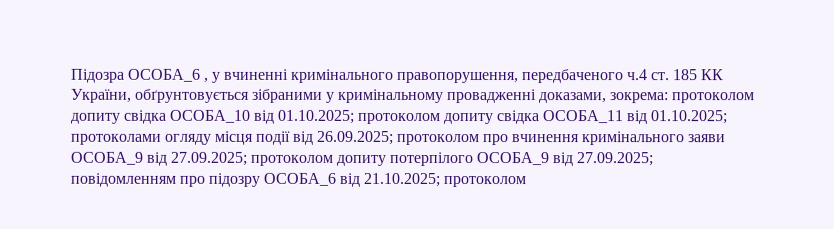Підозра ОСОБА_6 , у вчиненні кримінального правопорушення, передбаченого ч.4 ст. 185 КК України, обґрунтовується зібраними у кримінальному провадженні доказами, зокрема: протоколом допиту свідка ОСОБА_10 від 01.10.2025; протоколом допиту свідка ОСОБА_11 від 01.10.2025; протоколами огляду місця події від 26.09.2025; протоколом про вчинення кримінального заяви ОСОБА_9 від 27.09.2025; протоколом допиту потерпілого ОСОБА_9 від 27.09.2025; повідомленням про підозру ОСОБА_6 від 21.10.2025; протоколом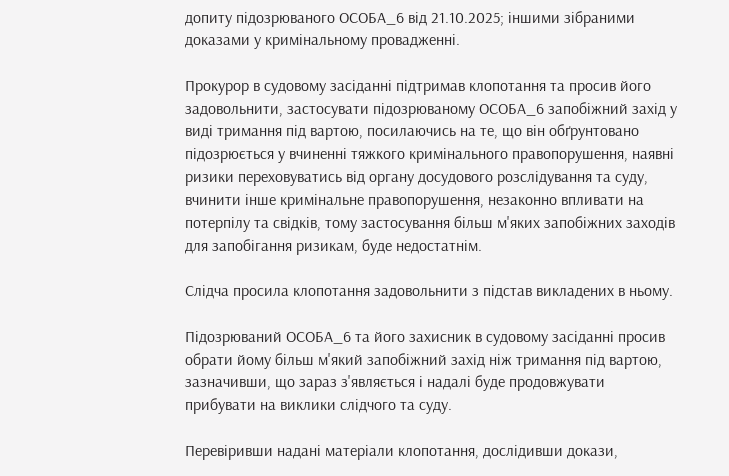допиту підозрюваного ОСОБА_6 від 21.10.2025; іншими зібраними доказами у кримінальному провадженні.

Прокурор в судовому засіданні підтримав клопотання та просив його задовольнити, застосувати підозрюваному ОСОБА_6 запобіжний захід у виді тримання під вартою, посилаючись на те, що він обґрунтовано підозрюється у вчиненні тяжкого кримінального правопорушення, наявні ризики переховуватись від органу досудового розслідування та суду, вчинити інше кримінальне правопорушення, незаконно впливати на потерпілу та свідків, тому застосування більш м'яких запобіжних заходів для запобігання ризикам, буде недостатнім.

Слідча просила клопотання задовольнити з підстав викладених в ньому.

Підозрюваний ОСОБА_6 та його захисник в судовому засіданні просив обрати йому більш м'який запобіжний захід ніж тримання під вартою, зазначивши, що зараз з'являється і надалі буде продовжувати прибувати на виклики слідчого та суду.

Перевіривши надані матеріали клопотання, дослідивши докази,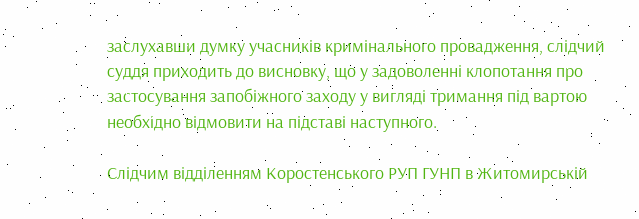заслухавши думку учасників кримінального провадження, слідчий суддя приходить до висновку, що у задоволенні клопотання про застосування запобіжного заходу у вигляді тримання під вартою необхідно відмовити на підставі наступного.

Слідчим відділенням Коростенського РУП ГУНП в Житомирській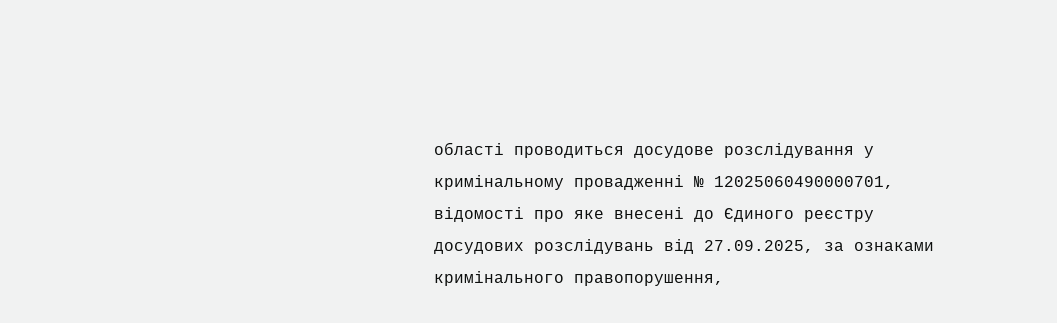області проводиться досудове розслідування у кримінальному провадженні № 12025060490000701, відомості про яке внесені до Єдиного реєстру досудових розслідувань від 27.09.2025, за ознаками кримінального правопорушення,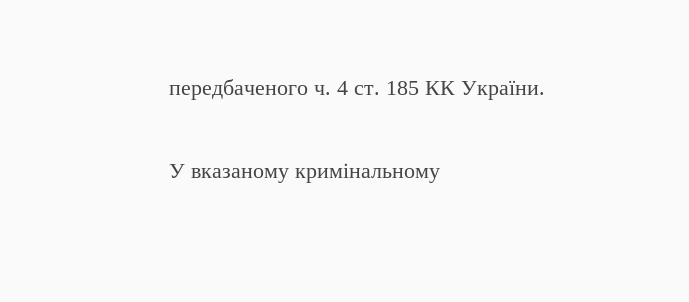передбаченого ч. 4 ст. 185 КК України.

У вказаному кримінальному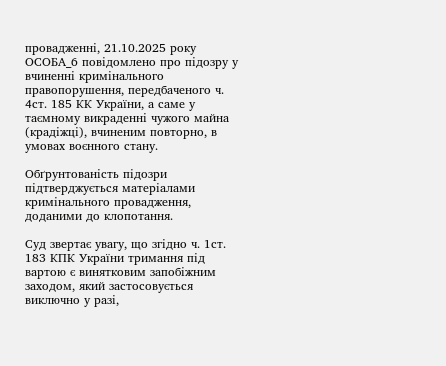провадженні, 21.10.2025 року ОСОБА_6 повідомлено про підозру у вчиненні кримінального правопорушення, передбаченого ч. 4ст. 185 КК України, а саме у таємному викраденні чужого майна (крадіжці), вчиненим повторно, в умовах воєнного стану.

Обґрунтованість підозри підтверджується матеріалами кримінального провадження, доданими до клопотання.

Суд звертає увагу, що згідно ч. 1ст. 183 КПК України тримання під вартою є винятковим запобіжним заходом, який застосовується виключно у разі,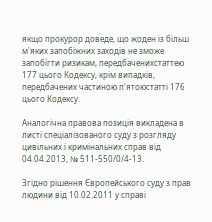якщо прокурор доведе, що жоден із більш м'яких запобіжних заходів не зможе запобігти ризикам, передбаченихстаттею 177 цього Кодексу, крім випадків, передбачених частиною п'ятоюстатті 176 цього Кодексу.

Аналогічна правова позиція викладена в листі спеціалізованого суду з розгляду цивільних і кримінальних справ від 04.04.2013, № 511-550/0/4-13.

Згідно рішення Європейського суду з прав людини від 10.02.2011 у справі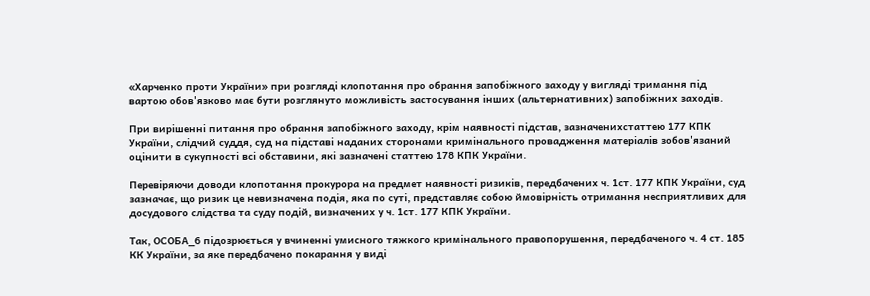«Харченко проти України» при розгляді клопотання про обрання запобіжного заходу у вигляді тримання під вартою обов'язково має бути розглянуто можливість застосування інших (альтернативних) запобіжних заходів.

При вирішенні питання про обрання запобіжного заходу, крім наявності підстав, зазначенихстаттею 177 КПК України, слідчий суддя, суд на підставі наданих сторонами кримінального провадження матеріалів зобов'язаний оцінити в сукупності всі обставини, які зазначені статтею 178 КПК України.

Перевіряючи доводи клопотання прокурора на предмет наявності ризиків, передбачених ч. 1ст. 177 КПК України, суд зазначає, що ризик це невизначена подія, яка по суті, представляє собою ймовірність отримання несприятливих для досудового слідства та суду подій, визначених у ч. 1ст. 177 КПК України.

Так, ОСОБА_6 підозрюється у вчиненні умисного тяжкого кримінального правопорушення, передбаченого ч. 4 ст. 185 КК України, за яке передбачено покарання у виді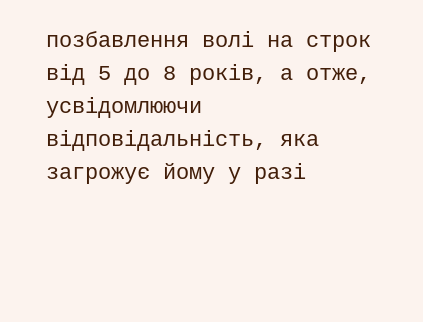позбавлення волі на строк від 5 до 8 років, а отже, усвідомлюючи відповідальність, яка загрожує йому у разі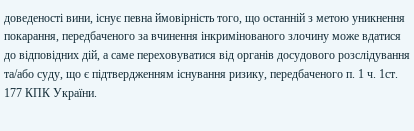доведеності вини, існує певна ймовірність того, що останній з метою уникнення покарання, передбаченого за вчинення інкримінованого злочину може вдатися до відповідних дій, а саме переховуватися від органів досудового розслідування та/або суду, що є підтвердженням існування ризику, передбаченого п. 1 ч. 1ст. 177 КПК України.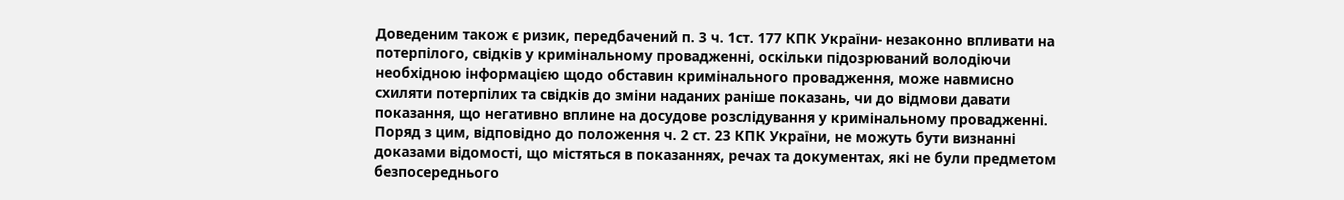Доведеним також є ризик, передбачений п. 3 ч. 1ст. 177 КПК України- незаконно впливати на потерпілого, свідків у кримінальному провадженні, оскільки підозрюваний володіючи необхідною інформацією щодо обставин кримінального провадження, може навмисно схиляти потерпілих та свідків до зміни наданих раніше показань, чи до відмови давати показання, що негативно вплине на досудове розслідування у кримінальному провадженні. Поряд з цим, відповідно до положення ч. 2 ст. 23 КПК України, не можуть бути визнанні доказами відомості, що містяться в показаннях, речах та документах, які не були предметом безпосереднього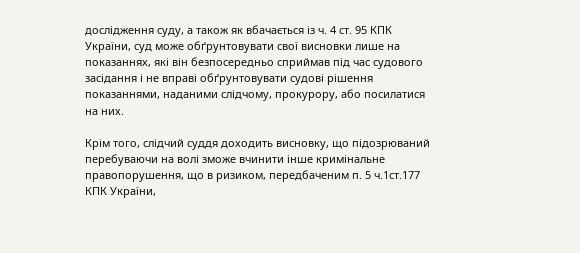дослідження суду, а також як вбачається із ч. 4 ст. 95 КПК України, суд може обґрунтовувати свої висновки лише на показаннях, які він безпосередньо сприймав під час судового засідання і не вправі обґрунтовувати судові рішення показаннями, наданими слідчому, прокурору, або посилатися на них.

Крім того, слідчий суддя доходить висновку, що підозрюваний перебуваючи на волі зможе вчинити інше кримінальне правопорушення, що в ризиком, передбаченим п. 5 ч.1ст.177 КПК України,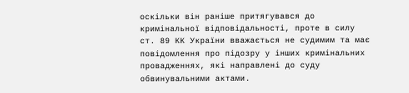оскільки він раніше притягувався до кримінальної відповідальності, проте в силу ст. 89 КК України вважається не судимим та має повідомлення про підозру у інших кримінальних провадженнях, які направлені до суду обвинувальними актами.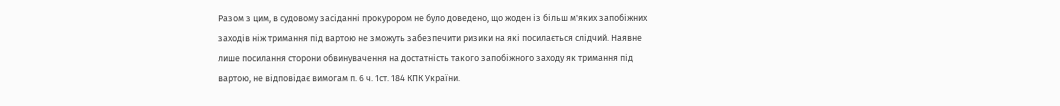Разом з цим, в судовому засіданні прокурором не було доведено, що жоден із більш м'яких запобіжних заходів ніж тримання під вартою не зможуть забезпечити ризики на які посилається слідчий. Наявне лише посилання сторони обвинувачення на достатність такого запобіжного заходу як тримання під вартою, не відповідає вимогам п. 6 ч. 1ст. 184 КПК України.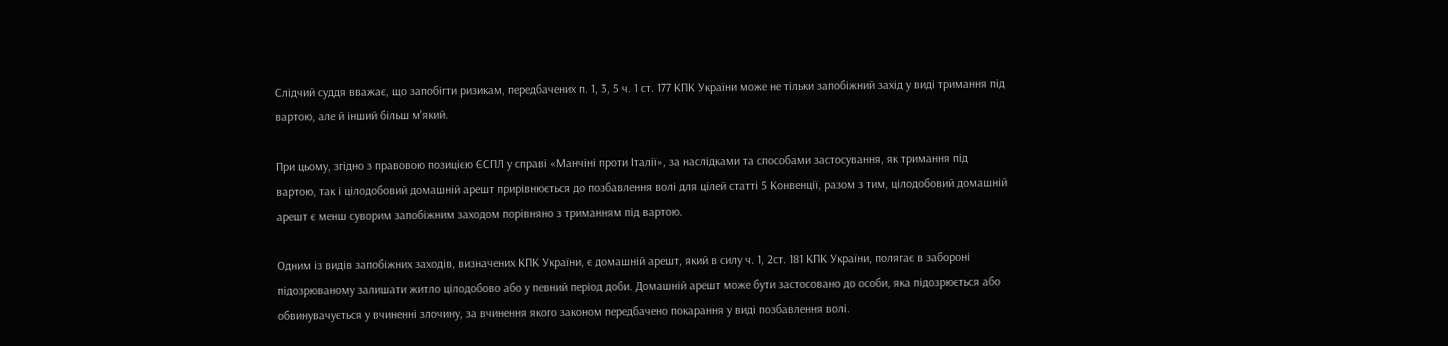Слідчий суддя вважає, що запобігти ризикам, передбачених п. 1, 3, 5 ч. 1 ст. 177 КПК України може не тільки запобіжний захід у виді тримання під вартою, але й інший більш м'який.

При цьому, згідно з правовою позицією ЄСПЛ у справі «Манчіні проти Італії», за наслідками та способами застосування, як тримання під вартою, так і цілодобовий домашній арешт прирівнюється до позбавлення волі для цілей статті 5 Конвенції, разом з тим, цілодобовий домашній арешт є менш суворим запобіжним заходом порівняно з триманням під вартою.

Одним із видів запобіжних заходів, визначених КПК України, є домашній арешт, який в силу ч. 1, 2ст. 181 КПК України, полягає в забороні підозрюваному залишати житло цілодобово або у певний період доби. Домашній арешт може бути застосовано до особи, яка підозрюється або обвинувачується у вчиненні злочину, за вчинення якого законом передбачено покарання у виді позбавлення волі.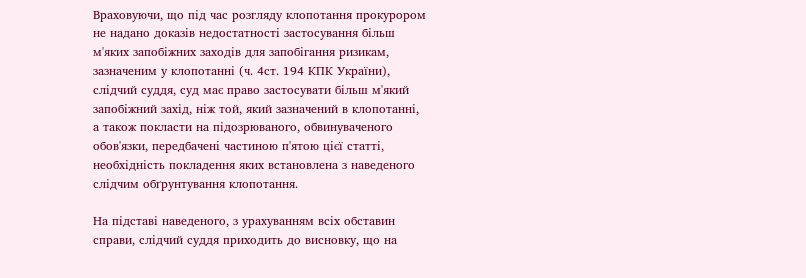Враховуючи, що під час розгляду клопотання прокурором не надано доказів недостатності застосування більш м'яких запобіжних заходів для запобігання ризикам, зазначеним у клопотанні (ч. 4ст. 194 КПК України), слідчий суддя, суд має право застосувати більш м'який запобіжний захід, ніж той, який зазначений в клопотанні, а також покласти на підозрюваного, обвинуваченого обов'язки, передбачені частиною п'ятою цієї статті, необхідність покладення яких встановлена з наведеного слідчим обґрунтування клопотання.

На підставі наведеного, з урахуванням всіх обставин справи, слідчий суддя приходить до висновку, що на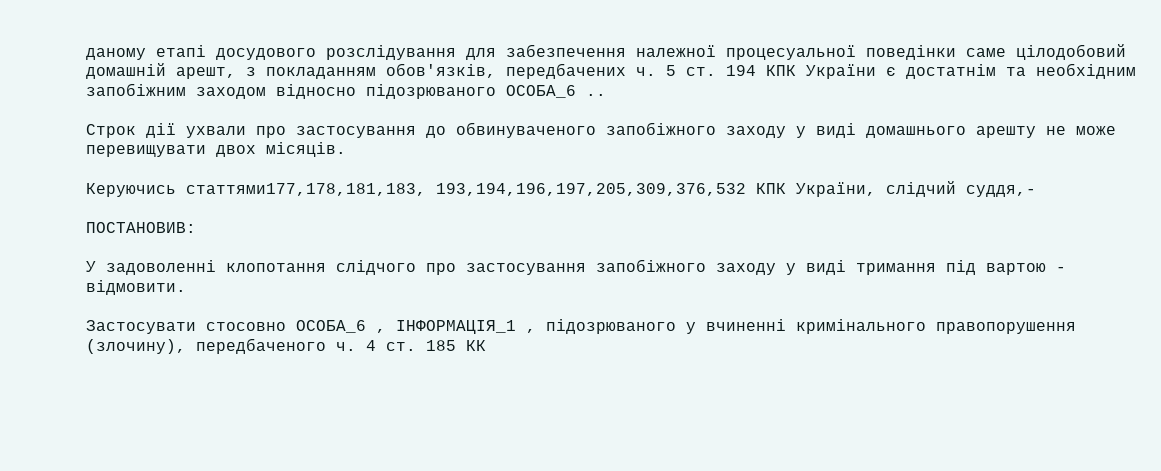даному етапі досудового розслідування для забезпечення належної процесуальної поведінки саме цілодобовий домашній арешт, з покладанням обов'язків, передбачених ч. 5 ст. 194 КПК України є достатнім та необхідним запобіжним заходом відносно підозрюваного ОСОБА_6 ..

Строк дії ухвали про застосування до обвинуваченого запобіжного заходу у виді домашнього арешту не може перевищувати двох місяців.

Керуючись статтями177,178,181,183, 193,194,196,197,205,309,376,532 КПК України, слідчий суддя,-

ПОСТАНОВИВ:

У задоволенні клопотання слідчого про застосування запобіжного заходу у виді тримання під вартою - відмовити.

Застосувати стосовно ОСОБА_6 , ІНФОРМАЦІЯ_1 , підозрюваного у вчиненні кримінального правопорушення (злочину), передбаченого ч. 4 ст. 185 КК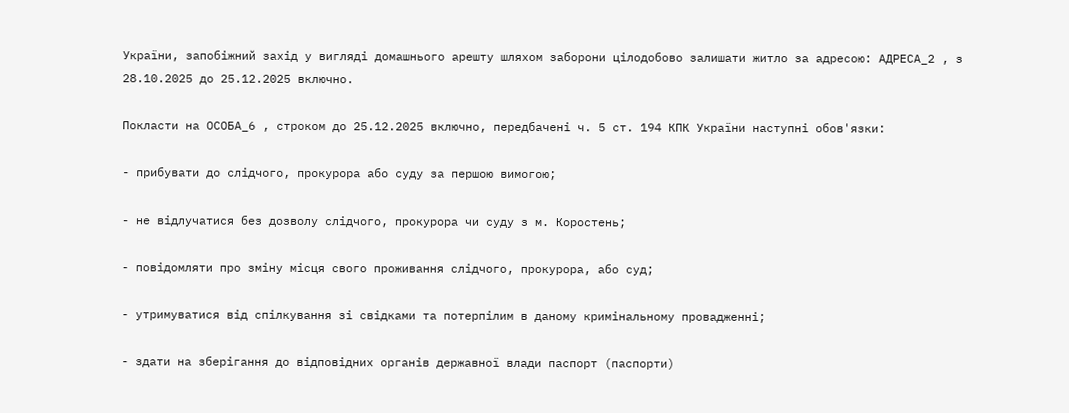України, запобіжний захід у вигляді домашнього арешту шляхом заборони цілодобово залишати житло за адресою: АДРЕСА_2 , з 28.10.2025 до 25.12.2025 включно.

Покласти на ОСОБА_6 , строком до 25.12.2025 включно, передбачені ч. 5 ст. 194 КПК України наступні обов'язки:

- прибувати до слідчого, прокурора або суду за першою вимогою;

- не відлучатися без дозволу слідчого, прокурора чи суду з м. Коростень;

- повідомляти про зміну місця свого проживання слідчого, прокурора, або суд;

- утримуватися від спілкування зі свідками та потерпілим в даному кримінальному провадженні;

- здати на зберігання до відповідних органів державної влади паспорт (паспорти)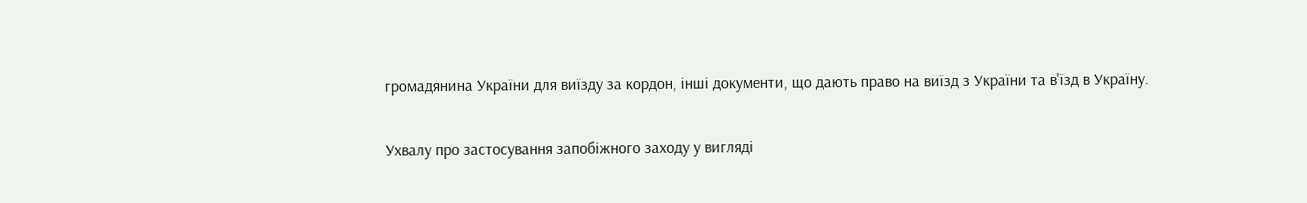громадянина України для виїзду за кордон, інші документи, що дають право на виїзд з України та в'їзд в Україну.

Ухвалу про застосування запобіжного заходу у вигляді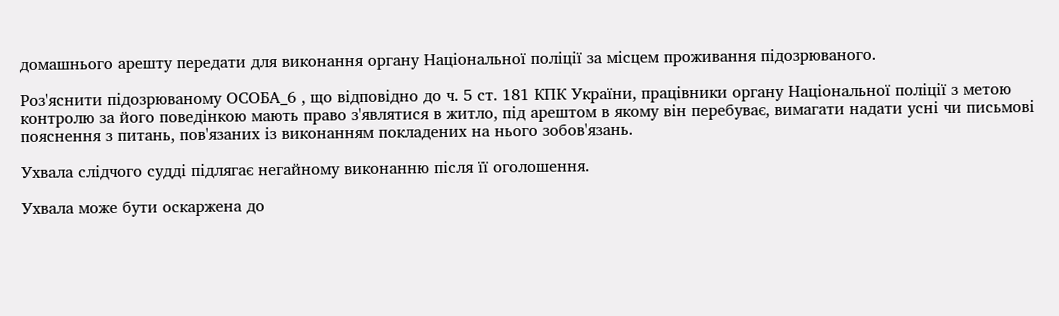домашнього арешту передати для виконання органу Національної поліції за місцем проживання підозрюваного.

Роз'яснити підозрюваному ОСОБА_6 , що відповідно до ч. 5 ст. 181 КПК України, працівники органу Національної поліції з метою контролю за його поведінкою мають право з'являтися в житло, під арештом в якому він перебуває, вимагати надати усні чи письмові пояснення з питань, пов'язаних із виконанням покладених на нього зобов'язань.

Ухвала слідчого судді підлягає негайному виконанню після її оголошення.

Ухвала може бути оскаржена до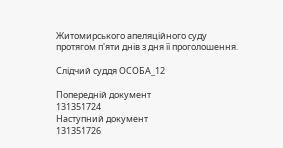Житомирського апеляційного суду протягом п'яти днів з дня її проголошення.

Слідчий суддя ОСОБА_12

Попередній документ
131351724
Наступний документ
131351726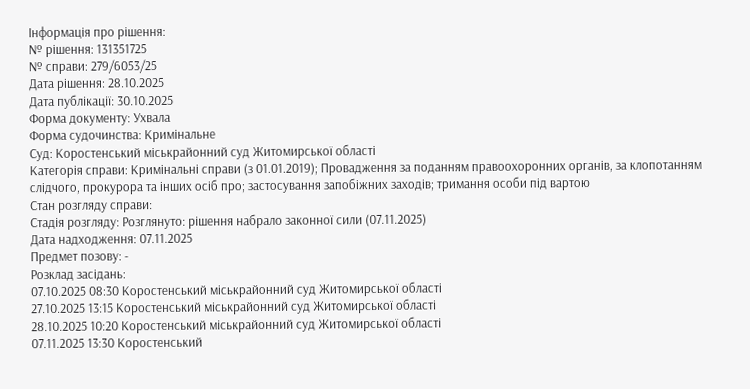Інформація про рішення:
№ рішення: 131351725
№ справи: 279/6053/25
Дата рішення: 28.10.2025
Дата публікації: 30.10.2025
Форма документу: Ухвала
Форма судочинства: Кримінальне
Суд: Коростенський міськрайонний суд Житомирської області
Категорія справи: Кримінальні справи (з 01.01.2019); Провадження за поданням правоохоронних органів, за клопотанням слідчого, прокурора та інших осіб про; застосування запобіжних заходів; тримання особи під вартою
Стан розгляду справи:
Стадія розгляду: Розглянуто: рішення набрало законної сили (07.11.2025)
Дата надходження: 07.11.2025
Предмет позову: -
Розклад засідань:
07.10.2025 08:30 Коростенський міськрайонний суд Житомирської області
27.10.2025 13:15 Коростенський міськрайонний суд Житомирської області
28.10.2025 10:20 Коростенський міськрайонний суд Житомирської області
07.11.2025 13:30 Коростенський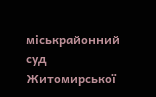міськрайонний суд Житомирської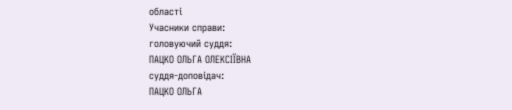області
Учасники справи:
головуючий суддя:
ПАЦКО ОЛЬГА ОЛЕКСІЇВНА
суддя-доповідач:
ПАЦКО ОЛЬГА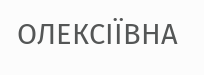ОЛЕКСІЇВНА